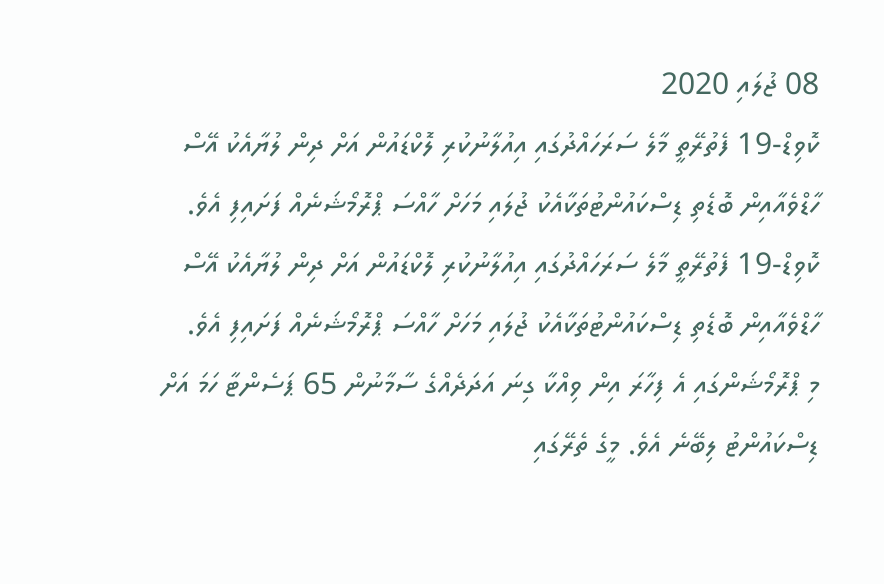08 ޖުލައި 2020
ކޮވިޑް-19 ފެތުރޭތީ މާލެ ސަރަހައްދުގައި އިއުލާނުކުރި ލޮކްޑައުން އަށް ދިން ލުޔާއެކު އޭސް ހާޑްވެއާއިން ބޮޑެތި ޑިސްކައުންޓުތަކާއެކު ޖުލައި މަހަށް ހާއްސަ ޕްރޮމޯޝަނެއް ފަށައިފި އެވެ.
ކޮވިޑް-19 ފެތުރޭތީ މާލެ ސަރަހައްދުގައި އިއުލާނުކުރި ލޮކްޑައުން އަށް ދިން ލުޔާއެކު އޭސް ހާޑްވެއާއިން ބޮޑެތި ޑިސްކައުންޓުތަކާއެކު ޖުލައި މަހަށް ހާއްސަ ޕްރޮމޯޝަނެއް ފަށައިފި އެވެ.
މި ޕްރޮމޯޝަންގައި އެ ފިހާރަ އިން ވިއްކާ ގިނަ އަދަދެއްގެ ސާމާނުން 65 ޕަސެންޓާ ހަމަ އަށް ޑިސްކައުންޓު ލިބޭނެ އެވެ. މީގެ ތެރޭގައި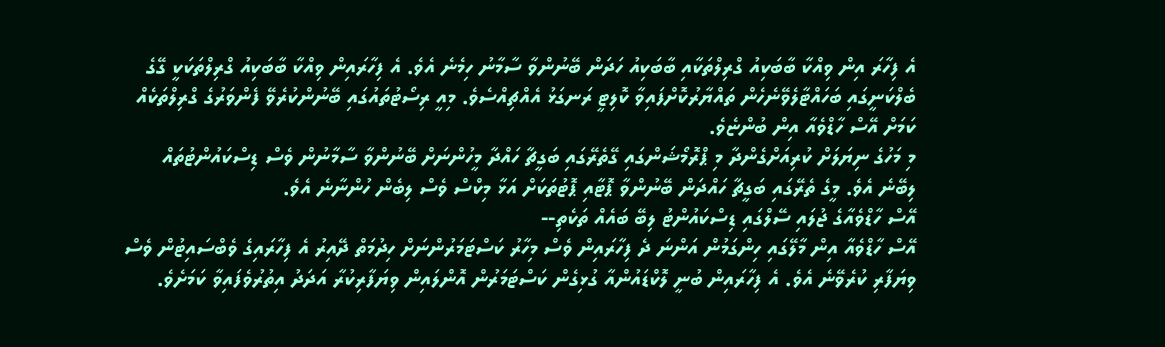އެ ފިހާރަ އިން ވިއްކާ ބާބަކިއު ގްރިލްތަކާއި ބާބަކިއު ހަދަން ބޭނުންވާ ސާމާނު ހިމެނެ އެވެ. އެ ފިހާރައިން ވިއްކާ ބާބަކިއު ގްރިލްތަކަކީ ގޭގެ ބެލްކަނީގައި ބަހައްޓާލެވޭނެހެން ތައްޔާރުކޮށްފައިވާ ކޮލިޓީ ރަނގަޅު އެއްޗިއްސެވެ. މިއީ ރިސޯޓުތައުގައި ބޭނުންކުރެވޭ ފެންވަރުގެ ގްރިލްތަކެއް ކަމަށް އޭސް ހާޑްވެއާ އިން ބުންޏެވެ.
މި މަހުގެ ނިޔަލަށް ކުރިއަށްގެންދާ މި ޕްރޮމޯޝަންގައި ގޭތެރޭގައި ބަގީޗާ ހައްދާ މީހުންނަށް ބޭނުންވާ ސާމާނުން ވެސް ޑިސްކައުންޓުތައް ލިބޭނެ އެވެ. މީގެ ތެރޭގައި ބަގީޗާ ހައްދަން ބޭނުންވާ ޕޮޓާއި ޕޮޓުތަކަށް އަޅާ މިކްސް ވެސް ލިބެން ހުންނާނެ އެވެ.
އޭސް ހާޑްވެއާގެ ޖުލައި ސޭލްގައި ޑިސްކައުންޓު ލިބޭ ބައެއް ތަކެތި--
އޭސް ހާޑްވެއާ އިން މާލޭގައި ހިންގަމުން އަންނަ ދެ ފިހާރައިން ވެސް މިހާރު ކަސްޓަމަރުންނަށް ހިދުމަތް ދޭއިރު އެ ފިހާރައިގެ ވެބްސައިޓުން ވެސް ވިޔަފާރި ކުރެވޭނެ އެވެ. އެ ފިހާރައިން ބުނީ ލޮކްޑައުންއާ ގުޅިގެން ކަސްޓަމަރުން އޮންލައިން ވިޔަފާރިކުރާ އަދަދު އިތުރުވެފައިވާ ކަމަށެވެ.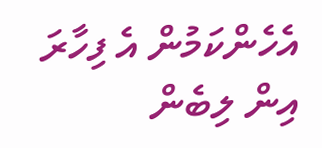އެހެންކަމުން އެ ފިހާރަ އިން ލިބެން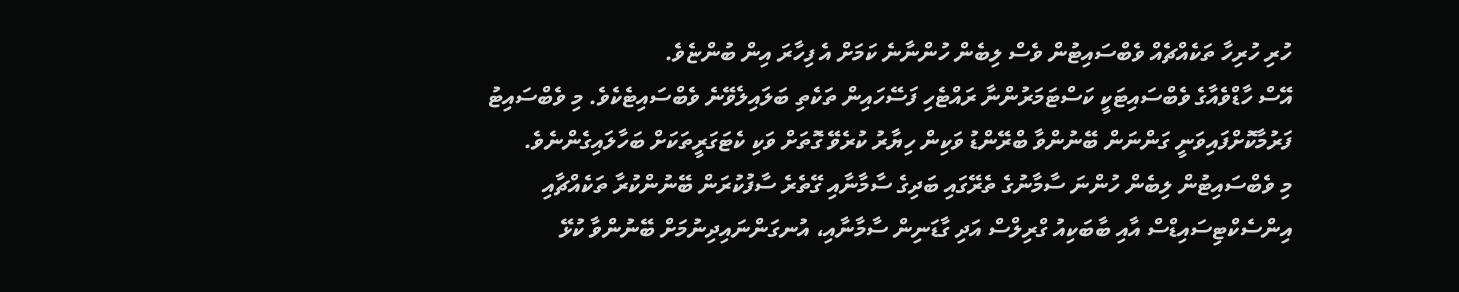ހުރި ހުރިހާ ތަކެއްޗެއް ވެބްސައިޓުން ވެސް ލިބެން ހުންނާނެ ކަމަށް އެ ފިހާރަ އިން ބުންޏެވެ.
އޭސް ހާޑްވެއާގެ ވެބްސައިޓަކީ ކަސްޓަމަރުންނާ ރައްޓެހި ފަސޭހައިން ތަކެތި ބަލައިލެވޭނެ ވެބްސައިޓެކެވެ. މި ވެބްސައިޓު ފަރުމާކޮށްފައިވަނީ ގަންނަން ބޭނުންވާ ބްރޭންޑު ވަކިން ހިޔާރު ކުރެވޭ ގޮތަށް ވަކި ކެޓަގަރީތަކަށް ބަހާލައިގެންނެވެ.
މި ވެބްސައިޓުން ލިބެން ހުންނަ ސާމާނުގެ ތެރޭގައި ބަދިގެ ސާމާނާއި ގޭތެރެ ސާފުކުރަން ބޭނުންކުރާ ތަކެއްޗާއި އިންސެކްޓިސައިޑްސް އާއި ބާބަކިއު ގްރިލްސް އަދި ގާޑަނިން ސާމާނާއި، އުނގަންނައިދިނުމަށް ބޭނުންވާ ކުޅޭ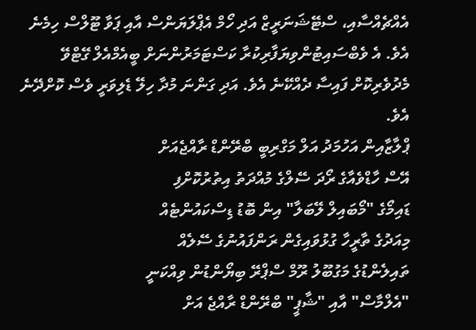އެއްޗެއްސާއި، ސްޓޭޝަނަރީޒް އަދި ހޯމް އެޕްލަޔަންސް އާއި ޕަވާ ޓޫލްސް ހިމެނެ އެވެ. އެ ވެބްސައިޓުންވިޔަފާރިކުރާ ކަސްޓަމަރުންނަށް ބީއެމްއެލް ގޭޓްވޭ މެދުވެރިކޮށް ފައިސާ ދެއްކޭނެ އެވެ. އަދި ގަންނަ މުދާ ހިލޭ ޑެލިވަރީ ވެސް ކޮށްދޭނެ އެވެ.
ޕްލާޒާއިން އަހުމަދު އަލް މަގްރިބީ ބްރޭންޑް ރާއްޖެއަށް
އޭސް ހާޑްވެއާގެ ރޯދަ ސޭލްގެ މުއްދަތު އިތުރުކޮށްފި
ޑައިމޯގެ "މޯބައިލް ލޭބަލާ" އިން ބޮޑު ޑިސްކައުންޓެއް
މިއަދުގެ ތާރީހާ ގުޅުވައިގެން ރަންފައުނުގެ ސޭލެއް
ތައިލެންޑުގެ މަގުބޫލު ރޫމް ސްޕްރޭ ބިޔޯންޑުން ވިއްކަނީ
"އެލްމާސް" އާއި "ޝާޕީ" ބްރޭންޑް ރާއްޖެ އަށް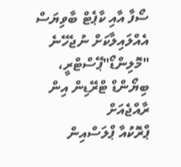ސޯފާ އާއި ކާޕެޓް ބާވިޔަސް އެއްލައިލާކަށް ނުޖެހޭނެ
"މޮލިންޑޯ"ޕޭސްޓްރީ، ބިޔޯންޑް ޓްރޭޑިން އިން ރާއްޖެއަށް
ޕްރޮކުއާ ޕްލަސްއިން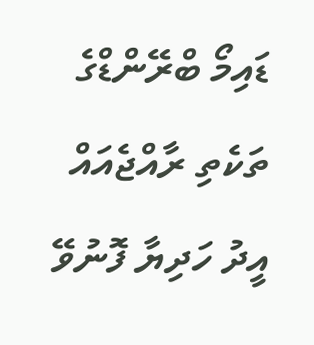ޑައިމޯ ބްރޭންޑްގެ ތަކެތި ރާއްޖެއައް
އީދު ހަދިޔާ ފޮނުވޭ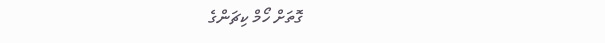ގޮތަށް ހޯމް ކިޗަންގެ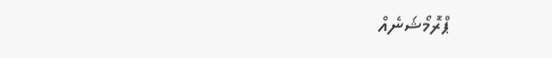ޕްރޮމޯޝަނެއް